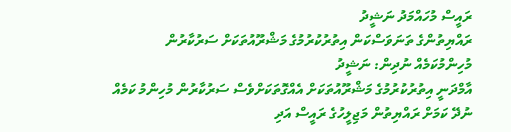ރައީސް މުހައްމަދު ނަޝީދު
ރައްޔިތުންގެ ތަނަވަސްކަން އިތުރުކުރުމުގެ މަޝްރޫއުތަކަށް ސަރުކާރުން މުހިންމުކަމެއް ނުދިން: ނަޝީދު
އާމްދަނީ އިތުރުކުރުމުގެ މަޝްރޫއުތަކަށް އެއްގޮތަކަށްވެސް ސަރުކާރުން މުހިންމު ކަމެއް ނުދޭ ކަމަށް ރައްޔިތުން މަޖިލީހުގެ ރައީސް އަދި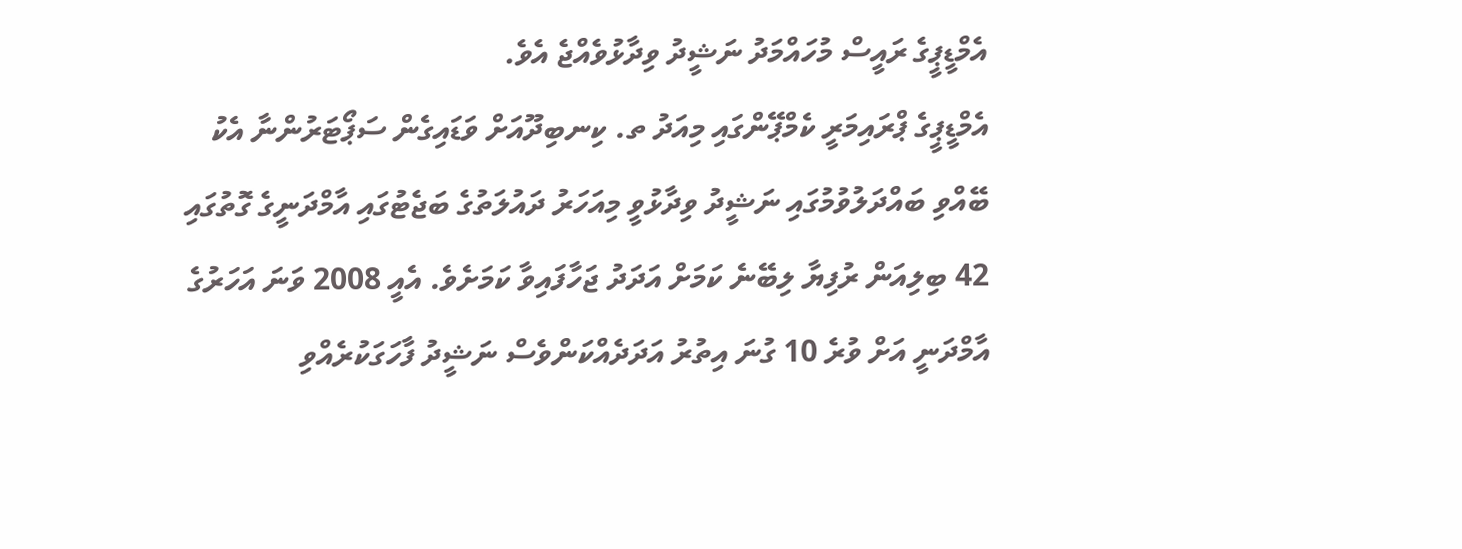އެމްޑީޕީގެ ރައީސް މުހައްމަދު ނަޝީދު ވިދާޅުވެއްޖެ އެވެ.
އެމްޑީޕީގެ ޕްރައިމަރީ ކެމްޕޭންގައި މިއަދު ތ. ކިނބިދޫއަށް ވަޑައިގެން ސަޕޯޓަރުންނާ އެކު ބޭއްވި ބައްދަލުވުމުގައި ނަޝީދު ވިދާޅުވީ މިއަހަރު ދައުލަތުގެ ބަޖެޓުގައި އާމްދަނީގެ ގޮތުގައި 42 ބިލިއަން ރުފިޔާ ލިބޭނެ ކަމަށް އަދަދު ޖަހާފައިވާ ކަމަށެވެ. އެއީ 2008 ވަނަ އަހަރުގެ އާމްދަނީ އަށް ވުރެ 10 ގުނަ އިތުރު އަދަދެއްކަންވެސް ނަޝީދު ފާހަގަކުރެއްވި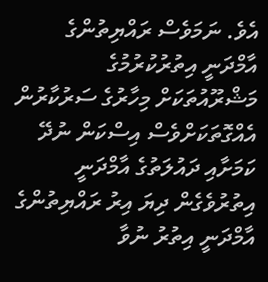އެވެ. ނަމަވެސް ރައްޔިތުންގެ އާމްދަނީ އިތުރުކުރުމުގެ މަޝްރޫއުތަކަށް މިހާރުގެ ސަރުކާރުން އެއްގޮތަކަށްވެސް އިސްކަން ނުދޭ ކަމަށާއި ދައުލަތުގެ އާމްދަނީ އިތުރުވެގެން ދިޔަ އިރު ރައްޔިތުންގެ އާމްދަނީ އިތުރު ނުވާ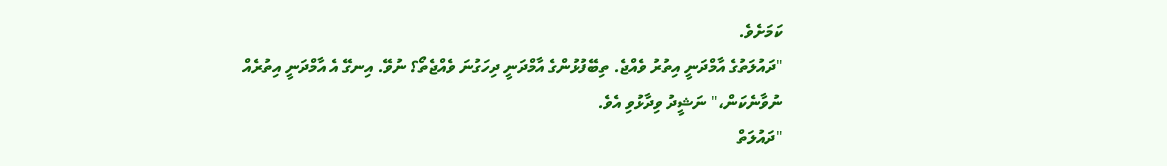ކަމަށެވެ.
"ދައުލަތުގެ އާމްދަނީ އިތުރު ވެއްޖެ. ތިބޭފުޅުންގެ އާމްދަނީ ދިހަގުނަ ވެއްޖެތޯ؟ ނުވޭ. އިނގޭ އެ އާމްދަނީ އިތުރެއް ނުވާނެކަން،" ނަޝީދު ވިދާޅުވި އެވެ.
"ދައުލަތް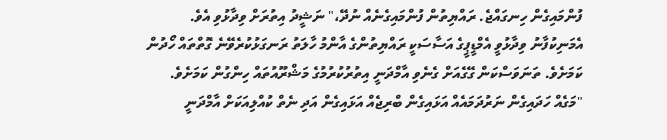ފުންމައިގެން ހިނގައްޖެ. ރައްޔިތުން ފުންމައިގެނެއް ނުދޭ،" ނަޝީދު އިތުރަށް ވިދާޅުވި އެވެ.
އެމަނިކުފާނު ވިދާޅުވީ އެމްޑީޕީގެ އަސާސަކީ ރައްޔިތުންގެ އާންމު ހާލަތު ރަނގަޅުކުރެވޭނެ ގޮތްތައް ހޯދުން ކަމަށެވެ. ތަނަވަސްކަން ގޭގެއަށް ގެނެވި އާމްދަނީ އިތުރުކުރުމުގެ މަޝްރޫއުތައް ހިންގުން ކަމަށެވެ.
"މަގެއް ހަދައިގެން ނަރުދަމައެއް އަޅައިގެން ބްރިޖެއް އަޅައިގެން އަދި ނެތް ކުއްލިއަކަށް އާމްދަނީ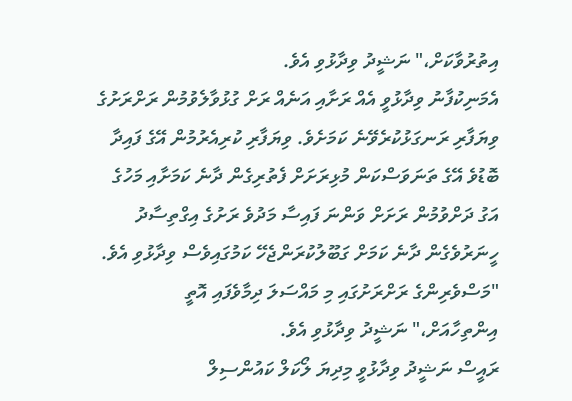އިތުރުވާކަށް،" ނަޝީދު ވިދާޅުވި އެވެ.
އެމަނިކުފާނު ވިދާޅުވީ އެއް ރަށާއި އަނެއް ރަށް ގުޅުވާލެވުމުން ރަށްރަށުގެ ވިޔަފާރި ރަނގަޅުކުރެވޭނެ ކަމަށެވެ. ވިޔަފާރި ކުރިއެރުމުން އޭގެ ފައިދާ ބޮޑުވެ އޭގެ ތަނަވަސްކަން މުޅިރަށަށް ފެތުރިގެން ދާނެ ކަމަށާއި މަހުގެ އަގު ދަށްވުމުން ރަށަށް ވަންނަ ފައިސާ މަދުވެ ރަށުގެ އިގްތިސާދު ހީނަރުވެގެން ދާނެ ކަމަށް ގަބޫލުކުރަންޖެހޭ ކަމުގައިވެސް ވިދާޅުވި އެވެ.
"މަސްވެރިންގެ ރަށްރަށުގައި މި މައްސަލަ ދިމާވެފައި އޮތީ އިންތިހާއަށް،" ނަޝީދު ވިދާޅުވި އެވެ.
ރައީސް ނަޝީދު ވިދާޅުވީ މިދިޔަ ލޯކަލް ކައުންސިލް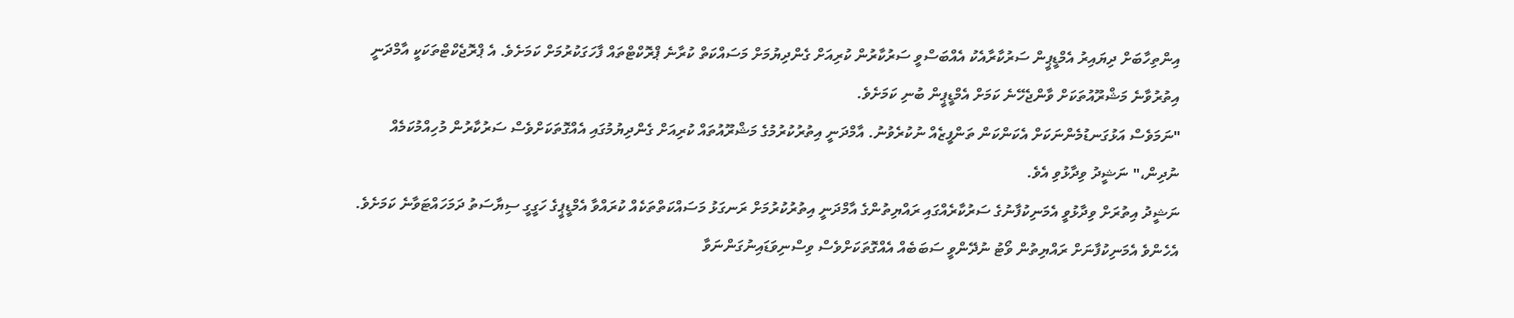އިންތިހާބަށް ދިޔައިރު އެމްޑީޕީން ސަރުކާރާއެކު އެއްބަސްވީ ސަރުކާރުން ކުރިއަށް ގެންދިޔުމަށް މަސައްކަތް ކުރާނެ ޕްރޮކްޓްތައް ފާހަގަކުރުމަށް ކަމަށެވެ. އެ ޕްރޮޖެކްޓްތަކަކީ އާމްދަނީ އިތުރުވާނެ މަޝްރޫއުތަކަށް ވާންޖެހޭނެ ކަމަށް އެމްޑީޕީން ބުނި ކަމަށެވެ.
"ނަމަވެސް އަޅުގަނޑުމެންނަކަށް އެކަންކަން ތަންފީޒެއް ނުކުރެވުނު. އާމްދަނީ އިތުރުކުރުމުގެ މަޝްރޫއުތައް ކުރިއަށް ގެންދިޔުމުގައި އެއްގޮތަކަށްވެސް ސަރުކާރުން މުހިއްމުކަމެއް ނުދިން،" ނަޝީދު ވިދާޅުވި އެވެ.
ނަޝީދު އިތުރަށް ވިދާޅުވީ އެމަނިކުފާނުގެ ސަރުކާރެއްގައި ރައްޔިތުންގެ އާމްދަނީ އިތުރުކުރުމަށް ރަނގަޅު މަސައްކަތްތަކެއް ކުރައްވާ އެމްޑީޕީގެ ހަގީގީ ސިޔާސަތު ދަމަހައްޓަވާނެ ކަމަށެވެ. އެހެންވެ އެމަނިކުފާނަށް ރައްޔިތުން ވޯޓު ނުދޭންވީ ސަބަބެއް އެއްގޮތަކަށްވެސް ވިސްނިވަޑައިނުގަންނަވާ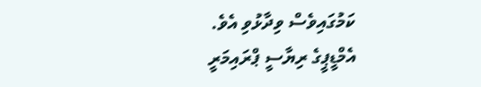ކަމުގައިވެސް ވިދާޅުވި އެވެ.
އެމްޑީޕީގެ ރިޔާސީ ޕްރައިމަރީ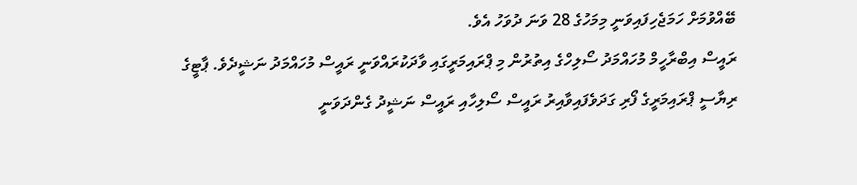ބޭއްވުމަށް ހަމަޖެހިފައިވަނީ މިމަހުގެ 28 ވަނަ ދުވަހު އެވެ.
ރައީސް އިބްރާހީމް މުހައްމަދު ސޯލިހްގެ އިތުރުން މި ޕްރައިމަރީގައި ވާދަކުރައްވަނީ ރައީސް މުހައްމަދު ނަޝީދެވެ. ޕާޓީގެ ރިޔާސީ ޕްރައިމަރީގެ ފޯރި ގަދަވެފައިވާއިރު ރައީސް ސޯލިހާއި ރައީސް ނަޝީދު ގެންދަވަނީ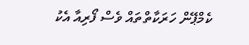ކެމްޕޭން ހަރަކާތްތައް ވެސް ފޯރިއާ އެކު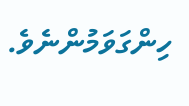ހިންގަވަމުންނެވެ.